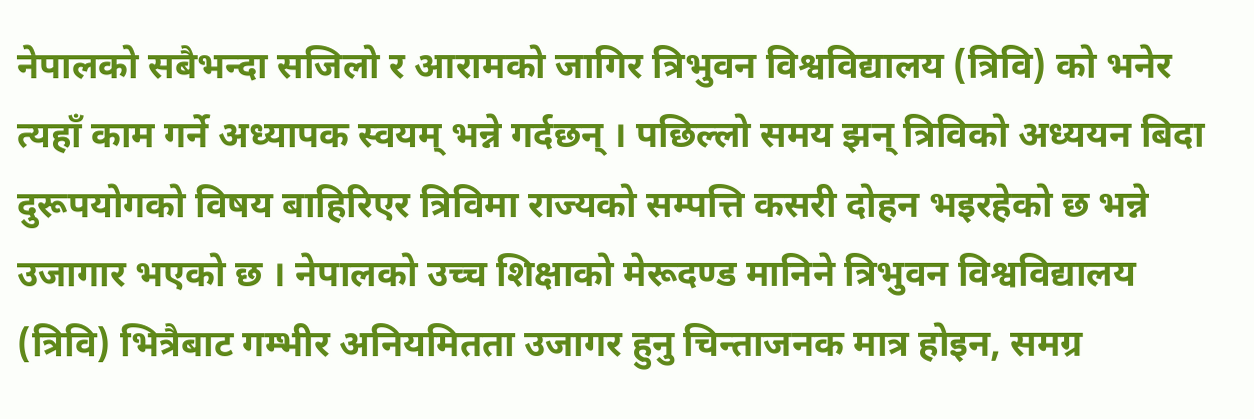नेपालको सबैभन्दा सजिलो र आरामको जागिर त्रिभुवन विश्वविद्यालय (त्रिवि) को भनेर त्यहाँ काम गर्ने अध्यापक स्वयम् भन्ने गर्दछन् । पछिल्लो समय झन् त्रिविको अध्ययन बिदा दुरूपयोगको विषय बाहिरिएर त्रिविमा राज्यको सम्पत्ति कसरी दोहन भइरहेको छ भन्ने उजागार भएको छ । नेपालको उच्च शिक्षाको मेरूदण्ड मानिने त्रिभुवन विश्वविद्यालय (त्रिवि) भित्रैबाट गम्भीर अनियमितता उजागर हुनु चिन्ताजनक मात्र होइन, समग्र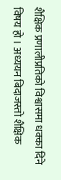शैक्षिक प्रणालीप्रतिको विश्वासमा धक्का दिने विषय हो । अध्ययन बिदाजस्तो शैक्षिक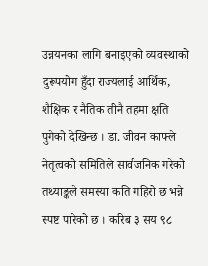उन्नयनका लागि बनाइएको व्यवस्थाको दुरूपयोग हुँदा राज्यलाई आर्थिक, शैक्षिक र नैतिक तीनै तहमा क्षति पुगेको देखिन्छ । डा. जीवन काफ्ले नेतृत्वको समितिले सार्वजनिक गरेको तथ्याङ्कले समस्या कति गहिरो छ भन्ने स्पष्ट पारेको छ । करिब ३ सय ९८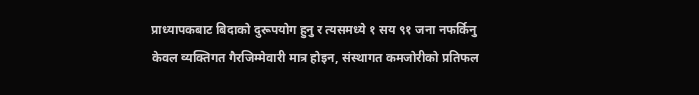प्राध्यापकबाट बिदाको दुरूपयोग हुनु र त्यसमध्ये १ सय ९१ जना नफर्किनु केवल व्यक्तिगत गैरजिम्मेवारी मात्र होइन, संस्थागत कमजोरीको प्रतिफल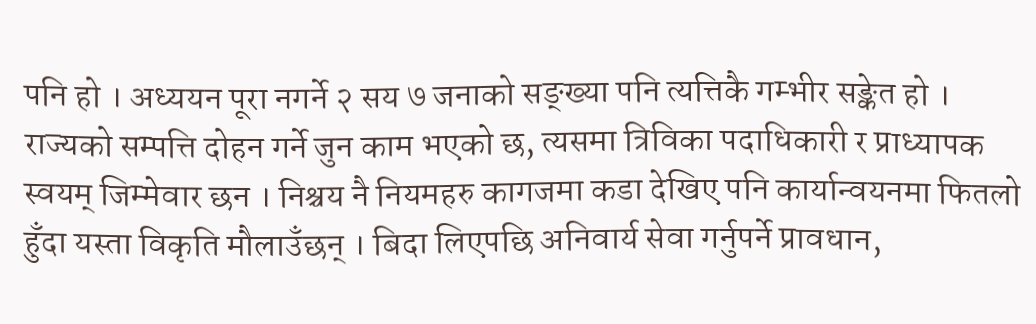पनि हो । अध्ययन पूरा नगर्ने २ सय ७ जनाको सङ्ख्या पनि त्यत्तिकै गम्भीर सङ्केत हो ।
राज्यको सम्पत्ति दोहन गर्ने जुन काम भएको छ, त्यसमा त्रिविका पदाधिकारी र प्राध्यापक स्वयम् जिम्मेवार छन । निश्चय नै नियमहरु कागजमा कडा देखिए पनि कार्यान्वयनमा फितलो हुँदा यस्ता विकृति मौलाउँछन् । बिदा लिएपछि अनिवार्य सेवा गर्नुपर्ने प्रावधान,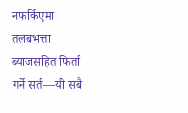नफर्किएमा तलबभत्ता ब्याजसहित फिर्ता गर्ने सर्त—यी सबै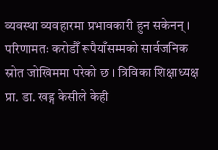व्यवस्था व्यवहारमा प्रभावकारी हुन सकेनन् । परिणामतः करोडौँ रूपैयाँसम्मको सार्वजनिक स्रोत जोखिममा परेको छ । त्रिविका शिक्षाध्यक्ष प्रा. डा. खड्ग केसीले केही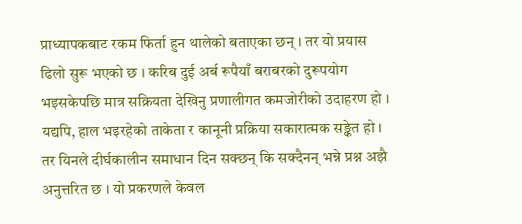प्राध्यापकबाट रकम फिर्ता हुन थालेको बताएका छन् । तर यो प्रयास ढिलो सुरू भएको छ । करिब दुई अर्ब रूपैयाँ बराबरको दुरूपयोग भइसकेपछि मात्र सक्रियता देखिनु प्रणालीगत कमजोरीको उदाहरण हो । यद्यपि, हाल भइरहेको ताकेता र कानूनी प्रक्रिया सकारात्मक सङ्केत हो । तर यिनले दीर्घकालीन समाधान दिन सक्छन् कि सक्दैनन् भन्ने प्रश्न अझै अनुत्तरित छ । यो प्रकरणले केवल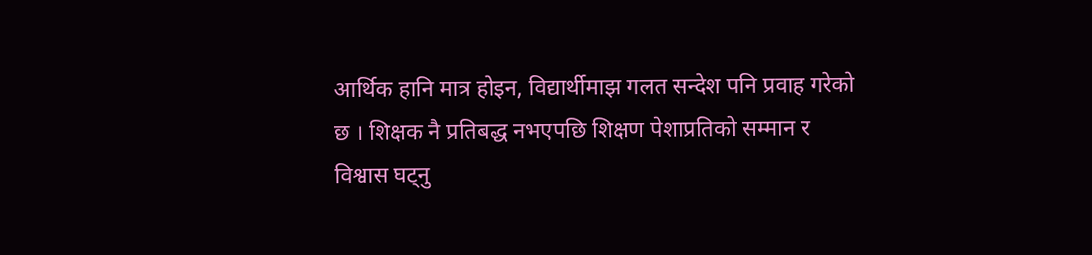आर्थिक हानि मात्र होइन, विद्यार्थीमाझ गलत सन्देश पनि प्रवाह गरेको छ । शिक्षक नै प्रतिबद्ध नभएपछि शिक्षण पेशाप्रतिको सम्मान र विश्वास घट्नु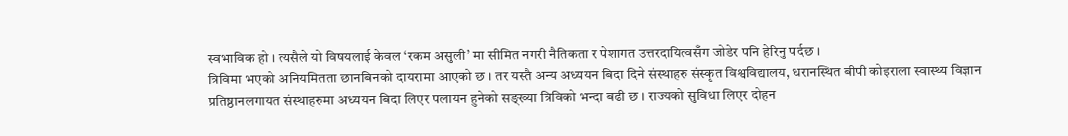स्वभाविक हो । त्यसैले यो विषयलाई केवल ‘रकम असुली’ मा सीमित नगरी नैतिकता र पेशागत उत्तरदायित्वसँग जोडेर पनि हेरिनु पर्दछ ।
त्रिविमा भएको अनियमितता छानबिनको दायरामा आएको छ । तर यस्तै अन्य अध्ययन बिदा दिने संस्थाहरु संस्कृत विश्वविद्यालय, धरानस्थित बीपी कोइराला स्वास्थ्य विज्ञान प्रतिष्ठानलगायत संस्थाहरुमा अध्ययन बिदा लिएर पलायन हुनेको सङ्ख्या त्रिविको भन्दा बढी छ । राज्यको सुविधा लिएर दोहन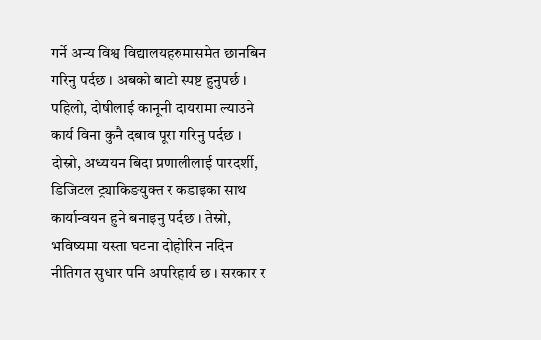गर्ने अन्य विश्व विद्यालयहरुमासमेत छानबिन गरिनु पर्दछ । अबको बाटो स्पष्ट हुनुपर्छ । पहिलो, दोषीलाई कानूनी दायरामा ल्याउने कार्य विना कुनै दबाव पूरा गरिनु पर्दछ । दोस्रो, अध्ययन बिदा प्रणालीलाई पारदर्शी, डिजिटल ट्र्याकिङयुक्त र कडाइका साथ कार्यान्वयन हुने बनाइनु पर्दछ । तेस्रो, भविष्यमा यस्ता घटना दोहोरिन नदिन नीतिगत सुधार पनि अपरिहार्य छ । सरकार र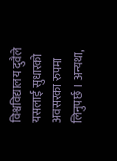विश्वविद्यालय दुवैले यसलाई सुधारको अवसरका रुपमा लिनुपर्छ । अन्यथा,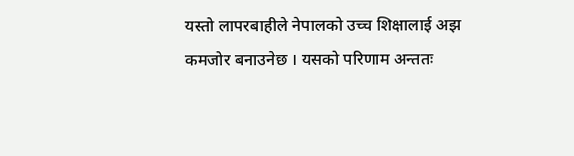यस्तो लापरबाहीले नेपालको उच्च शिक्षालाई अझ कमजोर बनाउनेछ । यसको परिणाम अन्ततः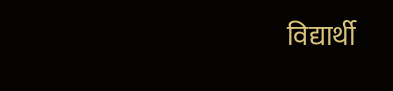विद्यार्थी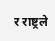र राष्ट्रले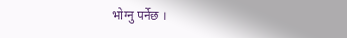भोग्नु पर्नेछ ।